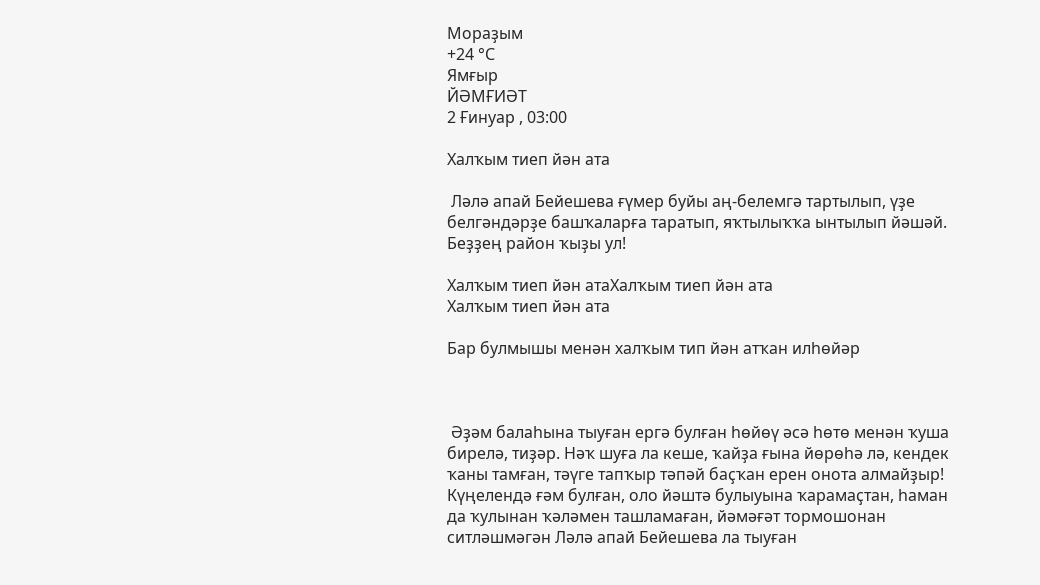Мораҙым
+24 °С
Ямғыр
ЙӘМҒИӘТ
2 Ғинуар , 03:00

Халҡым тиеп йән ата

 Ләлә апай Бейешева ғүмер буйы аң-белемгә тартылып, үҙе белгәндәрҙе башҡаларға таратып, яҡтылыҡҡа ынтылып йәшәй. Беҙҙең район ҡыҙы ул!

Халҡым тиеп йән атаХалҡым тиеп йән ата
Халҡым тиеп йән ата

Бар булмышы менән халҡым тип йән атҡан илһөйәр



 Әҙәм балаһына тыуған ергә булған һөйөү әсә һөтө менән ҡуша бирелә, тиҙәр. Нәҡ шуға ла кеше, ҡайҙа ғына йөрөһә лә, кендек ҡаны тамған, тәүге тапҡыр тәпәй баҫҡан ерен онота алмайҙыр! Күңелендә ғәм булған, оло йәштә булыуына ҡарамаҫтан, һаман да ҡулынан ҡәләмен ташламаған, йәмәғәт тормошонан ситләшмәгән Ләлә апай Бейешева ла тыуған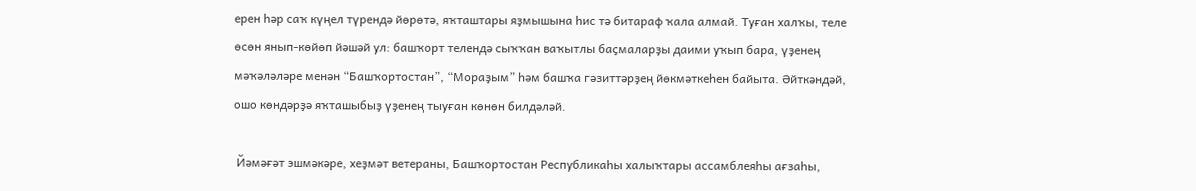ерен һәр саҡ күңел түрендә йөрөтә, яҡташтары яҙмышына һис тә битараф ҡала алмай. Туған халҡы, теле өсөн янып-көйөп йәшәй ул: башҡорт телендә сыҡҡан ваҡытлы баҫмаларҙы даими уҡып бара, үҙенең мәҡәләләре менән “Башҡортостан”, “Мораҙым” һәм башҡа гәзиттәрҙең йөкмәткеһен байыта. Әйткәндәй, ошо көндәрҙә яҡташыбыҙ үҙенең тыуған көнөн билдәләй.

 Йәмәғәт эшмәкәре, хеҙмәт ветераны, Башҡортостан Республикаһы халыҡтары ассамблеяһы ағзаһы,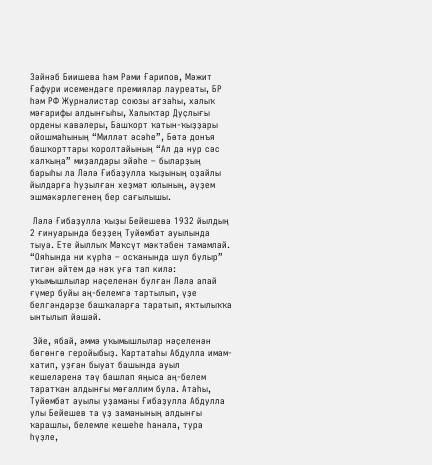Зәйнәб Биишева һәм Рәми Ғарипов, Мәжит Ғафури исемендәге премиялар лауреаты, БР һәм РФ Журналистар союзы ағзаһы, халыҡ мәғарифы алдынғыһы, Халыҡтар Дуҫлығы ордены кавалеры, Башҡорт ҡатын-ҡыҙҙары ойошмаһының “Милләт әсәһе”, Бөтә донъя башҡорттары ҡоролтайының “Ал да нур сәс халҡыңа” миҙалдары эйәһе – быларҙың барыһы ла Ләлә Ғибаҙулла ҡыҙының оҙайлы йылдарға һуҙылған хеҙмәт юлының, әүҙем эшмәкәрлегенең бер сағылышы.

 Ләлә Ғибаҙулла ҡыҙы Бейешева 1932 йылдың 2 ғинуарында беҙҙең Туйөмбәт ауылында тыуа. Ете йыллыҡ Мәҡсүт мәктәбен тамамлай.  “Ояһында ни күрһә – осҡанында шул булыр” тигән әйтем дә нәҡ уға тап килә: уҡымышлылар нәҫеленән булған Ләлә апай ғүмер буйы аң-белемгә тартылып, үҙе белгәндәрҙе башҡаларға таратып, яҡтылыҡҡа ынтылып йәшәй.

 Эйе, ябай, әммә уҡымышлылар нәҫеленән бөгөнгө геройыбыҙ. Ҡартатаһы Абдулла имам-хатип, уҙған быуат башында ауыл кешеләренә тәү башлап яңыса аң-белем таратҡан алдынғы мөғәллим була. Атаһы, Туйөмбәт ауылы уҙаманы Ғибаҙулла Абдулла улы Бейешев та үҙ заманының алдынғы ҡарашлы, белемле кешеһе һанала, тура һүҙле,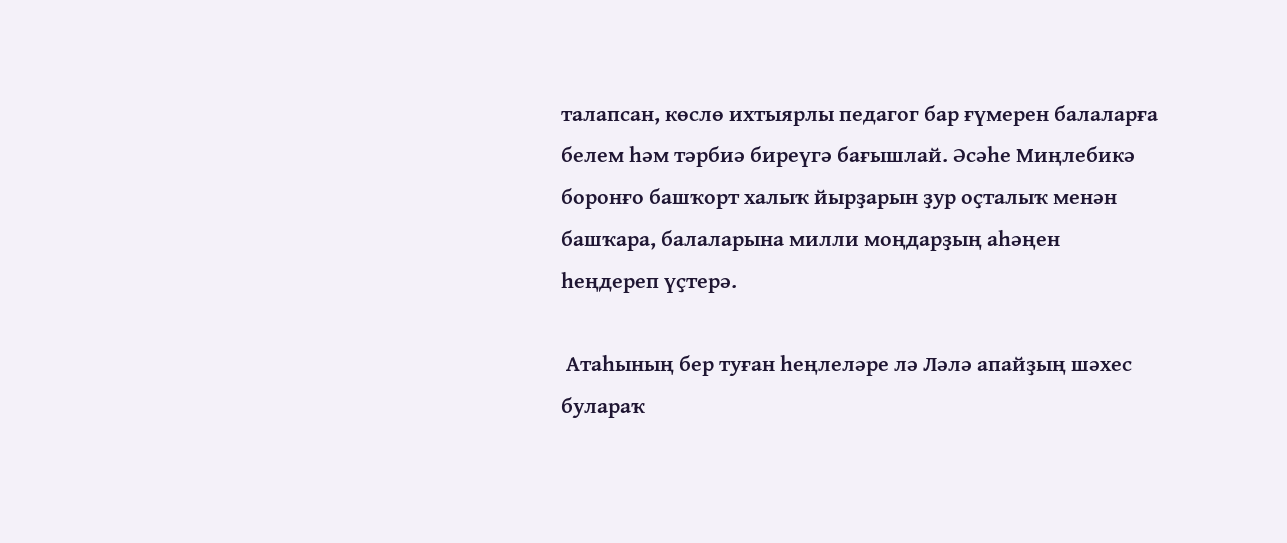талапсан, көслө ихтыярлы педагог бар ғүмерен балаларға белем һәм тәрбиә биреүгә бағышлай. Әсәһе Миңлебикә боронғо башҡорт халыҡ йырҙарын ҙур оҫталыҡ менән башҡара, балаларына милли моңдарҙың аһәңен һеңдереп үҫтерә.

 Атаһының бер туған һеңлеләре лә Ләлә апайҙың шәхес булараҡ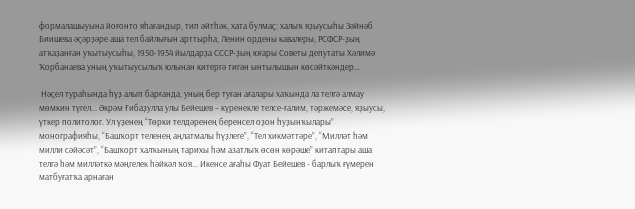формалашыуына йоғонто яһағандыр, тип әйтһәк, хата булмаҫ: халыҡ яҙыусыһы Зәйнәб Биишева әҫәрҙәре аша тел байлығын арттырһа, Ленин ордены кавалеры, РСФСР-ҙың атҡаҙанған уҡытыусыһы, 1950-1954 йылдарҙа СССР-ҙың юғары Советы депутаты Хәлимә Ҡорбанаева уның уҡытыусылыҡ юлынан китергә тигән ынтылышын көсәйткәндер...

 Нәҫел тураһында һүҙ алып барғанда, уның бер туған ағалары хаҡында ла телгә алмау мөмкин түгел... Әкрәм Ғибаҙулла улы Бейешев – күренекле телсе-ғалим, тәржемәсе, яҙыусы, үткер политолог. Ул үҙенең “Төрки телдәренең беренсел оҙон һуҙынҡылары” монографияһы, “Башҡорт теленең аңлатмалы һүҙлеге”, “Тел хикмәттәре”, “Милләт һәм милли сәйәсәт”, “Башҡорт халҡының тарихы һәм азатлыҡ өсөн көрәше” китаптары аша телгә һәм милләткә мәңгелек һәйкәл ҡоя... Икенсе ағаһы Фуат Бейешев - барлыҡ ғүмерен матбуғатҡа арнаған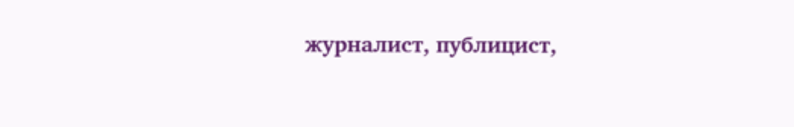журналист, публицист,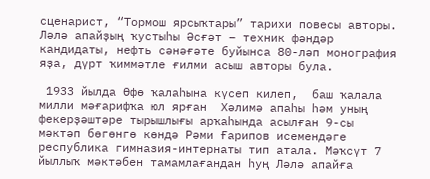сценарист, “Тормош ярсыҡтары” тарихи повесы авторы. Ләлә апайҙың ҡустыһы Әсғәт – техник фәндәр кандидаты, нефть сәнәғәте буйынса 80-ләп монография яҙа, дүрт ҡиммәтле ғилми асыш авторы була.

 1933 йылда Өфө ҡалаһына күсеп килеп,  баш ҡалала милли мәғарифҡа юл ярған  Хәлимә апаһы һәм уның фекерҙәштәре тырышлығы арҡаһында асылған 9-сы мәктәп бөгөнгө көндә Рәми Ғарипов исемендәге республика гимназия-интернаты тип атала. Мәҡсүт 7 йыллыҡ мәктәбен тамамлағандан һуң Ләлә апайға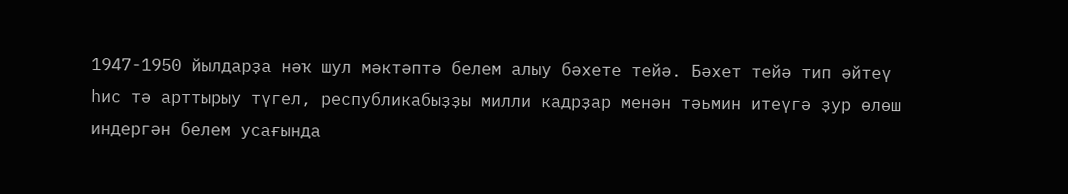1947-1950 йылдарҙа нәҡ шул мәктәптә белем алыу бәхете тейә. Бәхет тейә тип әйтеү һис тә арттырыу түгел, республикабыҙҙы милли кадрҙар менән тәьмин итеүгә ҙур өлөш индергән белем усағында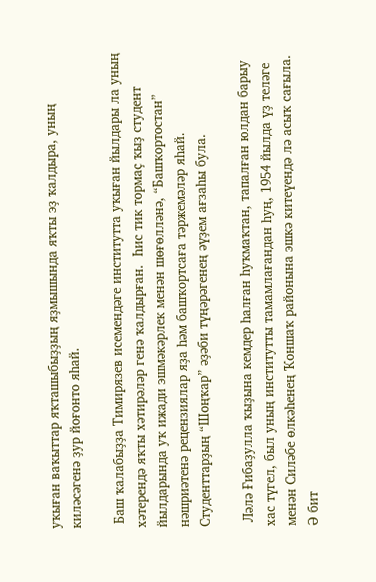уҡыған ваҡыттар яҡташыбыҙҙың яҙмышында яҡты эҙ ҡалдыра, уның киләсәгенә ҙур йоғонто яһай.

 Баш ҡалабыҙҙа Тимирязев исемендәге институтта уҡыған йылдары ла уның хәтерендә яҡты хәтирәләр генә ҡалдырған.  Һис тик тормаҫ ҡыҙ студент йылдарында уҡ ижади эшмәкәрлек менән шөғөлләнә, “Башҡортостан” нәшриәтенә рецензиялар яҙа һәм башҡортсаға тәржемәләр яһай. Студенттарҙың “Шоңҡар” әҙәби түңәрәгенең әүҙем ағзаһы була.

 Ләлә Ғибаҙулла ҡыҙына кемдер һалған һуҡмаҡтан, тапалған юлдан барыу хас түгел, был уның институтты тамамлағандан һуң, 1954 йылда үҙ теләге менән Силәбе өлкәһенең Ҡоншаҡ районына эшкә китеүендә лә асыҡ сағыла. Ә бит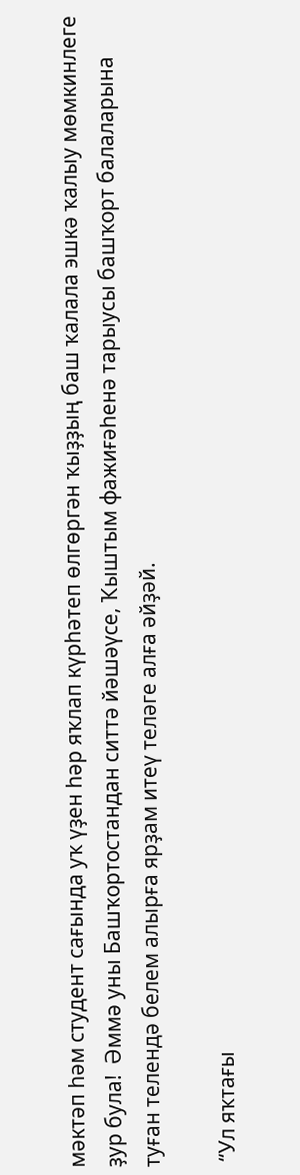мәктәп һәм студент сағында уҡ үҙен һәр яҡлап күрһәтеп өлгөргән ҡыҙҙың баш ҡалала эшкә ҡалыу мөмкинлеге ҙур була!  Әммә уны Башҡортостандан ситтә йәшәүсе, Ҡыштым фажиғәһенә тарыусы башҡорт балаларына туған телендә белем алырға ярҙам итеү теләге алға әйҙәй.

 “Ул яҡтағы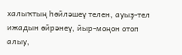халыҡтың һөйләшеү телен, ауыҙ-тел ижадын өйрәнеү, йыр-моңон отоп алыу,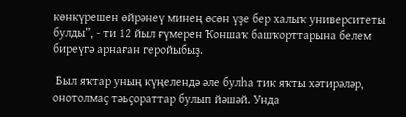көнкүрешен өйрәнеү минең өсөн үҙе бер халыҡ университеты булды”, - ти 12 йыл ғүмерен Ҡоншаҡ башҡорттарына белем биреүгә арнаған геройыбыҙ.

 Был яҡтар уның күңелендә әле булһа тик яҡты хәтирәләр, онотолмаҫ тәьҫораттар булып йәшәй. Унда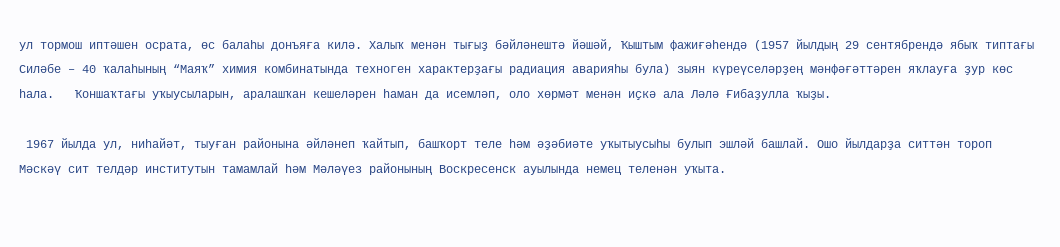ул тормош иптәшен осрата, өс балаһы донъяға килә. Халыҡ менән тығыҙ бәйләнештә йәшәй, Ҡыштым фажиғәһендә (1957 йылдың 29 сентябрендә ябыҡ типтағы Силәбе – 40 ҡалаһының “Маяҡ” химия комбинатында техноген характерҙағы радиация аварияһы була) зыян күреүселәрҙең мәнфәғәттәрен яҡлауға ҙур көс һала.   Ҡоншаҡтағы уҡыусыларын, аралашҡан кешеләрен һаман да исемләп, оло хөрмәт менән иҫкә ала Ләлә Ғибаҙулла ҡыҙы.

 1967 йылда ул, ниһайәт, тыуған районына әйләнеп ҡайтып, башҡорт теле һәм әҙәбиәте уҡытыусыһы булып эшләй башлай. Ошо йылдарҙа ситтән тороп Мәскәү сит телдәр институтын тамамлай һәм Мәләүез районының Воскресенск ауылында немец теленән уҡыта.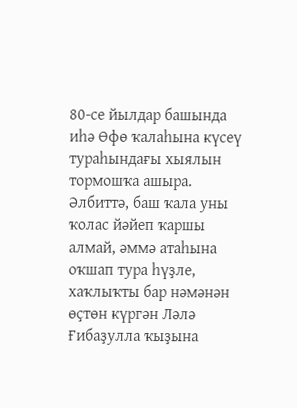80-се йылдар башында иһә Өфө ҡалаһына күсеү тураһындағы хыялын тормошҡа ашыра. Әлбиттә, баш ҡала уны ҡолас йәйеп ҡаршы алмай, әммә атаһына оҡшап тура һүҙле, хаҡлыҡты бар нәмәнән өҫтөн күргән Ләлә Ғибаҙулла ҡыҙына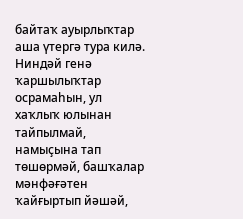байтаҡ ауырлыҡтар аша үтергә тура килә. Ниндәй генә ҡаршылыҡтар осрамаһын, ул хаҡлыҡ юлынан тайпылмай, намыҫына тап төшөрмәй, башҡалар мәнфәғәтен ҡайғыртып йәшәй,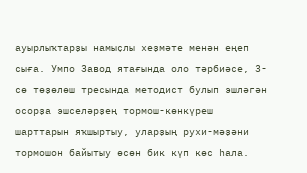ауырлыҡтарҙы намыҫлы хеҙмәте менән еңеп сыға. Умпо Завод ятағында оло тәрбиәсе, 3-сө төҙөлөш тресында методист булып эшләгән осорҙа эшселәрҙең тормош-көнкүреш шарттарын яҡшыртыу, уларҙың рухи-мәҙәни тормошон байытыу өсөн бик күп көс һала.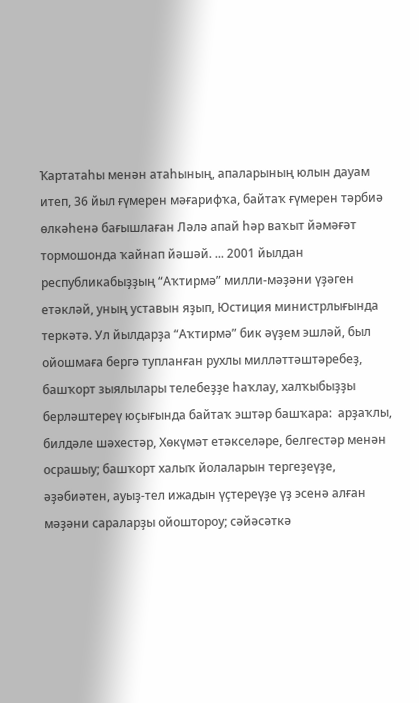Ҡартатаһы менән атаһының, апаларының юлын дауам итеп, 36 йыл ғүмерен мәғарифҡа, байтаҡ ғүмерен тәрбиә өлкәһенә бағышлаған Ләлә апай һәр ваҡыт йәмәғәт тормошонда ҡайнап йәшәй. ... 2001 йылдан республикабыҙҙың “Аҡтирмә” милли-мәҙәни үҙәген етәкләй, уның уставын яҙып, Юстиция министрлығында теркәтә. Ул йылдарҙа “Аҡтирмә” бик әүҙем эшләй, был ойошмаға бергә тупланған рухлы милләттәштәребеҙ, башҡорт зыялылары телебеҙҙе һаҡлау, халҡыбыҙҙы берләштереү юҫығында байтаҡ эштәр башҡара:  арҙаҡлы, билдәле шәхестәр, Хөкүмәт етәкселәре, белгестәр менән осрашыу; башҡорт халыҡ йолаларын тергеҙеүҙе, әҙәбиәтен, ауыҙ-тел ижадын үҫтереүҙе үҙ эсенә алған мәҙәни сараларҙы ойоштороу; сәйәсәткә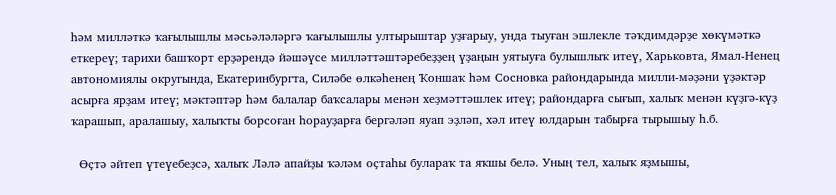һәм милләткә ҡағылышлы мәсьәләләргә ҡағылышлы ултырыштар уҙғарыу, унда тыуған эшлекле тәҡдимдәрҙе хөкүмәткә еткереү; тарихи башҡорт ерҙәрендә йәшәүсе милләттәштәребеҙҙең үҙаңын уятыуға булышлыҡ итеү, Харьковта, Ямал-Ненец автономиялы округында, Екатеринбургта, Силәбе өлкәһенең Ҡоншаҡ һәм Сосновка райондарында милли-мәҙәни үҙәктәр асырға ярҙам итеү; мәктәптәр һәм балалар баҡсалары менән хеҙмәттәшлек итеү; райондарға сығып, халыҡ менән күҙгә-күҙ ҡарашып, аралашыу, халыҡты борсоған һорауҙарға бергәләп яуап эҙләп, хәл итеү юлдарын табырға тырышыу һ.б.

  Өҫтә әйтеп үтеүебеҙсә, халыҡ Ләлә апайҙы ҡәләм оҫтаһы булараҡ та яҡшы белә. Уның тел, халыҡ яҙмышы,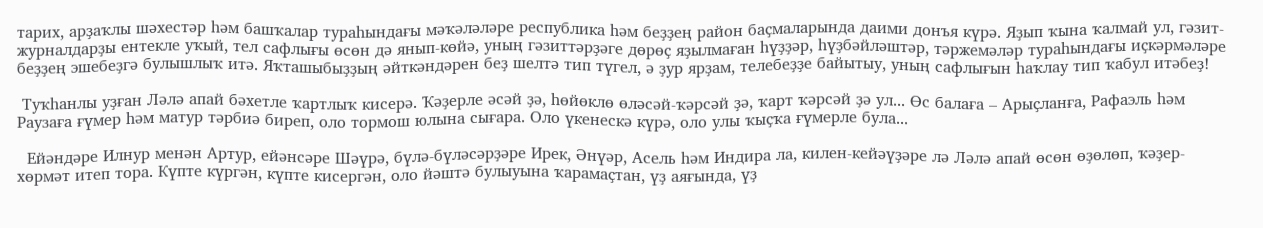тарих, арҙаҡлы шәхестәр һәм башҡалар тураһындағы мәҡәләләре республика һәм беҙҙең район баҫмаларында даими донъя күрә. Яҙып ҡына ҡалмай ул, гәзит-журналдарҙы ентекле уҡый, тел сафлығы өсөн дә янып-көйә, уның гәзиттәрҙәге дөрөҫ яҙылмаған һүҙҙәр, һүҙбәйләштәр, тәржемәләр тураһындағы иҫкәрмәләре  беҙҙең эшебеҙгә булышлыҡ итә. Яҡташыбыҙҙың әйткәндәрен беҙ шелтә тип түгел, ә ҙур ярҙам, телебеҙҙе байытыу, уның сафлығын һаҡлау тип ҡабул итәбеҙ!

 Туҡһанлы уҙған Ләлә апай бәхетле ҡартлыҡ кисерә. Ҡәҙерле әсәй ҙә, һөйөклө өләсәй-ҡәрсәй ҙә, ҡарт ҡәрсәй ҙә ул... Өс балаға – Арыҫланға, Рафаэль һәм Раузаға ғүмер һәм матур тәрбиә биреп, оло тормош юлына сығара. Оло үкенескә күрә, оло улы ҡыҫҡа ғүмерле була...

  Ейәндәре Илнур менән Артур, ейәнсәре Шәүрә, бүлә-бүләсәрҙәре Ирек, Әнүәр, Асель һәм Индира ла, килен-кейәүҙәре лә Ләлә апай өсөн өҙөлөп, ҡәҙер-хөрмәт итеп тора. Күпте күргән, күпте кисергән, оло йәштә булыуына ҡарамаҫтан, үҙ аяғында, үҙ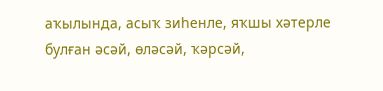аҡылында, асыҡ зиһенле, яҡшы хәтерле булған әсәй, өләсәй, ҡәрсәй,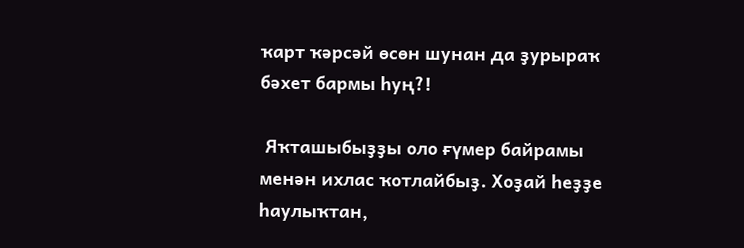ҡарт ҡәрсәй өсөн шунан да ҙурыраҡ бәхет бармы һуң?!

 Яҡташыбыҙҙы оло ғүмер байрамы менән ихлас ҡотлайбыҙ. Хоҙай һеҙҙе һаулыҡтан,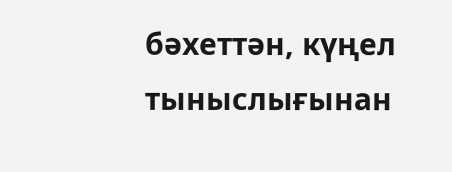бәхеттән, күңел тыныслығынан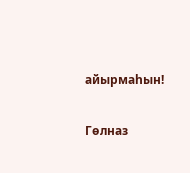айырмаһын!

Гөлназ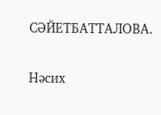СӘЙЕТБАТТАЛОВА.

Нәсих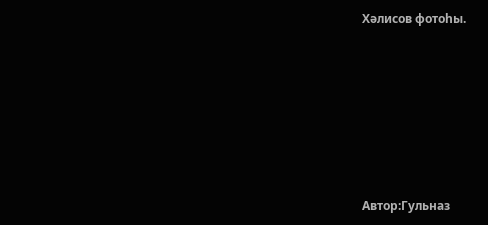Хәлисов фотоһы.







Автор:Гульназ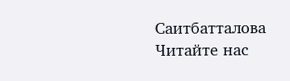Саитбатталова
Читайте нас